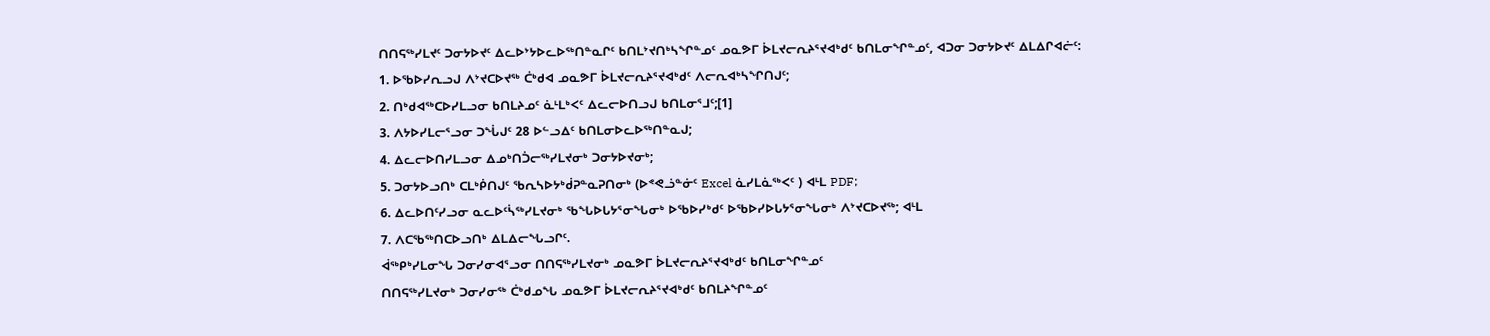ᑎᑎᕋᖅᓯᒪᔪᑦ ᑐᓂᔭᐅᔪᑦ ᐃᓚᐅᔾᔭᐅᓚᐅᖅᑎᓐᓇᒋᑦ ᑲᑎᒪᔾᔪᑎᒃᓴᖏᓐᓄᑦ ᓄᓇᕗᒥ ᐆᒪᔪᓕᕆᔨᕐᔪᐊᒃᑯᑦ ᑲᑎᒪᓂᖏᓐᓄᑦ, ᐊᑐᓂ ᑐᓂᔭᐅᔪᑦ ᐃᒪᐃᒋᐊᓖᑦ:
1. ᐅᖃᐅᓯᕆᓗᒍ ᐱᔾᔪᑕᐅᔪᖅ ᑖᒃᑯᐊ ᓄᓇᕗᒥ ᐆᒪᔪᓕᕆᔨᕐᔪᐊᒃᑯᑦ ᐱᓕᕆᐊᒃᓴᖏᑎᒍᑦ;
2. ᑎᒃᑯᐊᖅᑕᐅᓯᒪᓗᓂ ᑲᑎᒪᔨᓄᑦ ᓈᒻᒪᒃᐸᑦ ᐃᓚᓕᐅᑎᓗᒍ ᑲᑎᒪᓂᕐᒧᑦ;[1]
3. ᐱᔭᐅᓯᒪᓕᕐᓗᓂ ᑐᖔᒍᑦ 28 ᐅᓪᓗᐃᑦ ᑲᑎᒪᓂᐅᓚᐅᖅᑎᓐᓇᒍ;
4. ᐃᓚᓕᐅᑎᓯᒪᓗᓂ ᐃᓄᒃᑎᑑᓕᖅᓯᒪᔪᓂᒃ ᑐᓂᔭᐅᔪᓂᒃ;
5. ᑐᓂᔭᐅᓗᑎᒃ ᑕᒪᒃᑮᑎᒍᑦ ᖃᕆᓴᐅᔭᒃᑰᕈᓐᓇᕈᑎᓂᒃ (ᐅᕝᕙᓘᓐᓃᑦ Excel ᓈᓯᒪᓈᖅᐸᑦ ) ᐊᒻᒪ PDF;
6. ᐃᓚᐅᑎᑦᓯᓗᓂ ᓇᓚᐅᑦᓵᖅᓯᒪᔪᓂᒃ ᖃᖓᐅᒐᔭᕐᓂᖓᓂᒃ ᐅᖃᐅᓯᒃᑯᑦ ᐅᖃᐅᓯᐅᒐᔭᕐᓂᖓᓂᒃ ᐱᔾᔪᑕᐅᔪᖅ; ᐊᒻᒪ
7. ᐱᑕᖃᖅᑎᑕᐅᓗᑎᒃ ᐃᒪᐃᓕᖓᓗᒋᑦ.
ᐋᖅᑭᒃᓯᒪᓂᖓ ᑐᓂᓯᓂᐊᕐᓗᓂ ᑎᑎᕋᖅᓯᒪᔪᓂᒃ ᓄᓇᕗᒥ ᐆᒪᔪᓕᕆᔨᕐᔪᐊᒃᑯᑦ ᑲᑎᒪᓂᖏᓐᓄᑦ
ᑎᑎᕋᖅᓯᒪᔪᓂᒃ ᑐᓂᓯᓂᖅ ᑖᒃᑯᓄᖓ ᓄᓇᕗᒥ ᐆᒪᔪᓕᕆᔨᕐᔪᐊᒃᑯᑦ ᑲᑎᒪᔨᖏᓐᓄᑦ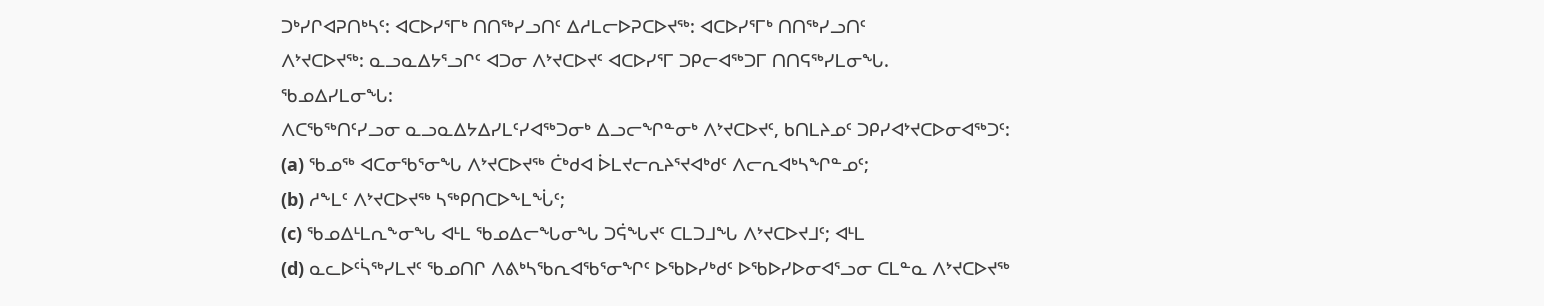ᑐᒃᓯᒋᐊᕈᑎᒃᓴᑦ: ᐊᑕᐅᓯᕐᒥᒃ ᑎᑎᖅᓯᓗᑎᑦ ᐃᓱᒪᓕᐅᕈᑕᐅᔪᖅ: ᐊᑕᐅᓯᕐᒥᒃ ᑎᑎᖅᓯᓗᑎᑦ
ᐱᔾᔪᑕᐅᔪᖅ: ᓇᓗᓇᐃᔭᕐᓗᒋᑦ ᐊᑐᓂ ᐱᔾᔪᑕᐅᔪᑦ ᐊᑕᐅᓯᕐᒥ ᑐᑭᓕᐊᖅᑐᒥ ᑎᑎᕋᖅᓯᒪᓂᖓ.
ᖃᓄᐃᓯᒪᓂᖓ:
ᐱᑕᖃᖅᑎᑦᓯᓗᓂ ᓇᓗᓇᐃᔭᐃᓯᒪᑦᓯᐊᖅᑐᓂᒃ ᐃᓗᓕᖏᓐᓂᒃ ᐱᔾᔪᑕᐅᔪᑦ, ᑲᑎᒪᔨᓄᑦ ᑐᑭᓯᐊᔾᔪᑕᐅᓂᐊᖅᑐᑦ:
(a) ᖃᓄᖅ ᐊᑕᓂᖃᕐᓂᖓ ᐱᔾᔪᑕᐅᔪᖅ ᑖᒃᑯᐊ ᐆᒪᔪᓕᕆᔨᕐᔪᐊᒃᑯᑦ ᐱᓕᕆᐊᒃᓴᖏᓐᓄᑦ;
(b) ᓱᖕᒪᑦ ᐱᔾᔪᑕᐅᔪᖅ ᓴᖅᑭᑎᑕᐅᖕᒪᖔᑦ;
(c) ᖃᓄᐃᒻᒪᕆᖕᓂᖓ ᐊᒻᒪ ᖃᓄᐃᓕᖓᓂᖓ ᑐᕌᖓᔪᑦ ᑕᒪᑐᒧᖓ ᐱᔾᔪᑕᐅᔪᒧᑦ; ᐊᒻᒪ
(d) ᓇᓚᐅᑦᓵᖅᓯᒪᔪᑦ ᖃᓄᑎᒋ ᐱᕕᒃᓴᖃᕆᐊᖃᕐᓂᖏᑦ ᐅᖃᐅᓯᒃᑯᑦ ᐅᖃᐅᓯᐅᓂᐊᕐᓗᓂ ᑕᒪᓐᓇ ᐱᔾᔪᑕᐅᔪᖅ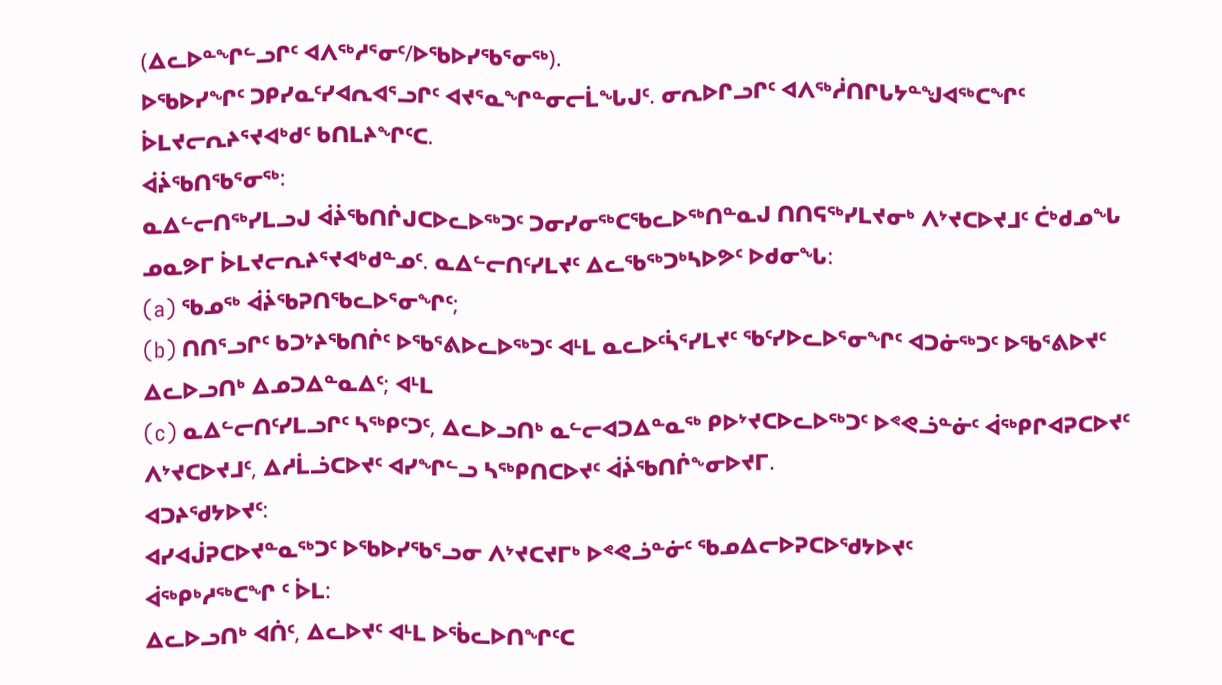(ᐃᓚᐅᓐᖏᓪᓗᒋᑦ ᐊᐱᖅᓱᕐᓂᑦ/ᐅᖃᐅᓯᖃᕐᓂᖅ).
ᐅᖃᐅᓯᖏᑦ ᑐᑭᓯᓇᑦᓯᐊᕆᐊᕐᓗᒋᑦ ᐊᔪᕐᓇᖏᓐᓂᓕᒫᖓᒍᑦ. ᓂᕆᐅᒋᓗᒋᑦ ᐊᐱᖅᓲᑎᒋᒐᔭᓐᖑᐊᖅᑕᖏᑦ ᐆᒪᔪᓕᕆᔨᕐᔪᐊᒃᑯᑦ ᑲᑎᒪᔨᖏᑦᑕ.
ᐋᔩᖃᑎᖃᕐᓂᖅ:
ᓇᐃᓪᓕᑎᖅᓯᒪᓗᒍ ᐋᔩᖃᑎᒌᒍᑕᐅᓚᐅᖅᑐᑦ ᑐᓂᓯᓂᖅᑕᖃᓚᐅᖅᑎᓐᓇᒍ ᑎᑎᕋᖅᓯᒪᔪᓂᒃ ᐱᔾᔪᑕᐅᔪᒧᑦ ᑖᒃᑯᓄᖓ ᓄᓇᕗᒥ ᐆᒪᔪᓕᕆᔨᕐᔪᐊᒃᑯᓐᓄᑦ. ᓇᐃᓪᓕᑎᑦᓯᒪᔪᑦ ᐃᓚᖃᖅᑐᒃᓴᐅᕗᑦ ᐅᑯᓂᖓ:
(a) ᖃᓄᖅ ᐋᔩᖃᕈᑎᖃᓚᐅᕐᓂᖏᑦ;
(b) ᑎᑎᕐᓗᒋᑦ ᑲᑐᔾᔨᖃᑎᒌᑦ ᐅᖃᕐᕕᐅᓚᐅᖅᑐᑦ ᐊᒻᒪ ᓇᓚᐅᑦᓵᕐᓯᒪᔪᑦ ᖃᑦᓯᐅᓚᐅᕐᓂᖏᑦ ᐊᑐᓃᖅᑐᑦ ᐅᖃᕐᕕᐅᔪᑦ ᐃᓚᐅᓗᑎᒃ ᐃᓄᑐᐃᓐᓇᐃᑦ; ᐊᒻᒪ
(c) ᓇᐃᓪᓕᑎᑦᓯᒪᓗᒋᑦ ᓴᖅᑭᑦᑐᑦ, ᐃᓚᐅᓗᑎᒃ ᓇᓪᓕᐊᑐᐃᓐᓇᖅ ᑭᐅᔾᔪᑕᐅᓚᐅᖅᑐᑦ ᐅᕝᕙᓘᓐᓃᑦ ᐋᖅᑭᒋᐊᕈᑕᐅᔪᑦ ᐱᔾᔪᑕᐅᔪᒧᑦ, ᐃᓱᒫᓘᑕᐅᔪᑦ ᐊᓯᖏᓪᓗ ᓴᖅᑭᑎᑕᐅᔪᑦ ᐋᔩᖃᑎᒌᖕᓂᐅᔪᒥ.
ᐊᑐᔨᖁᔭᐅᔪᑦ:
ᐊᓯᐊᒎᕈᑕᐅᔪᓐᓇᖅᑐᑦ ᐅᖃᐅᓯᖃᕐᓗᓂ ᐱᔾᔪᑕᔪᒥᒃ ᐅᕝᕙᓘᓐᓃᑦ ᖃᓄᐃᓕᐅᕈᑕᐅᖁᔭᐅᔪᑦ
ᐋᖅᑭᒃᓱᖅᑕᖏ ᑦ ᐆᒪ:
ᐃᓚᐅᓗᑎᒃ ᐊᑏᑦ, ᐃᓚᐅᔪᑦ ᐊᒻᒪ ᐅᖄᓚᐅᑎᖏᑦᑕ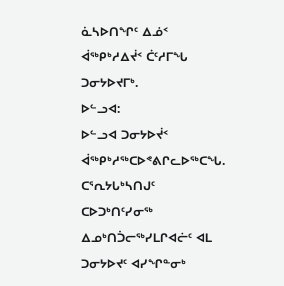ᓈᓴᐅᑎᖏᑦ ᐃᓅᑉ ᐋᖅᑭᒃᓱᐃᔫᑉ ᑖᑦᓱᒥᖓ ᑐᓂᔭᐅᔪᒥᒃ.
ᐅᓪᓗᐊ:
ᐅᓪᓗᐊ ᑐᓂᔭᐅᔫᑉ ᐋᖅᑭᒃᓱᖅᑕᐅᕝᕕᒋᓚᐅᖅᑕᖓ.
ᑕᕐᕆᔭᒐᒃᓴᑎᒍᑦ ᑕᐅᑐᒃᑎᑦᓯᓂᖅ ᐃᓄᒃᑎᑑᓕᖅᓯᒪᒋᐊᓖᑦ ᐊᒪ ᑐᓂᔭᐅᔪᑦ ᐊᓯᖏᓐᓂᒃ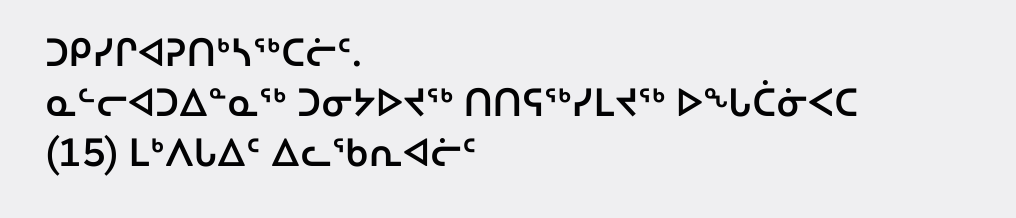ᑐᑭᓯᒋᐊᕈᑎᒃᓴᖅᑕᓖᑦ.
ᓇᓪᓕᐊᑐᐃᓐᓇᖅ ᑐᓂᔭᐅᔪᖅ ᑎᑎᕋᖅᓯᒪᔪᖅ ᐅᖓᑖᓃᐸᑕ (15) ᒪᒃᐱᒐᐃᑦ ᐃᓚᖃᕆᐊᓖᑦ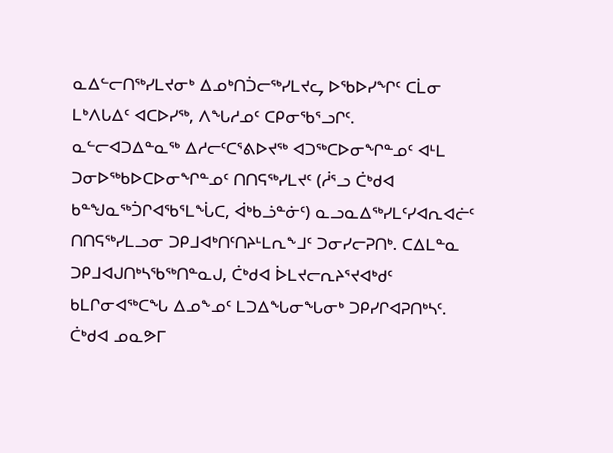ᓇᐃᓪᓕᑎᖅᓯᒪᔪᓂᒃ ᐃᓄᒃᑎᑑᓕᖅᓯᒪᔪᖤ ᐅᖃᐅᓯᖏᑦ ᑕᒫᓂ ᒪᒃᐱᒐᐃᑦ ᐊᑕᐅᓯᖅ, ᐱᖓᓱᓄᑦ ᑕᑭᓂᖃᕐᓗᒋᑦ.
ᓇᓪᓕᐊᑐᐃᓐᓇᖅ ᐃᓱᓕᑦᑕᕐᕕᐅᔪᖅ ᐊᑐᖅᑕᐅᓂᖏᓐᓄᑦ ᐊᒻᒪ ᑐᓂᐅᖅᑲᐅᑕᐅᓂᖏᓐᓄᑦ ᑎᑎᕋᖅᓯᒪᔪᑦ (ᓲᕐᓗ ᑖᒃᑯᐊ ᑲᓐᖑᓇᖅᑑᒋᐊᖃᕐᒪᖔᑕ, ᐋᒃᑲᓘᓐᓃᑦ) ᓇᓗᓇᐃᖅᓯᒪᑦᓯᐊᕆᐊᓖᑦ ᑎᑎᕋᖅᓯᒪᓗᓂ ᑐᑭᒧᐊᒃᑎᑦᑎᔨᒻᒪᕆᖕᒧᑦ ᑐᓂᓯᓕᕈᑎᒃ. ᑕᐃᒪᓐᓇ ᑐᑭᒧᐊᒍᑎᒃᓴᖃᖅᑎᓐᓇᒍ, ᑖᒃᑯᐊ ᐆᒪᔪᓕᕆᔨᕐᔪᐊᒃᑯᑦ ᑲᒪᒋᓂᐊᖅᑕᖓ ᐃᓄᖕᓄᑦ ᒪᑐᐃᖓᓂᖓᓂᒃ ᑐᑭᓯᒋᐊᕈᑎᒃᓴᑦ.
ᑖᒃᑯᐊ ᓄᓇᕗᒥ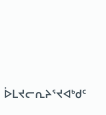ᐆᒪᔪᓕᕆᔨᕐᔪᐊᒃᑯᑦ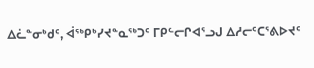ᐃᓛᓐᓂᒃᑯᑦ, ᐋᖅᑭᒃᓯᔪᓐᓇᖅᑐᑦ ᒥᑭᓪᓕᒋᐊᕐᓗᒍ ᐃᓱᓕᑦᑕᕐᕕᐅᔪᑦ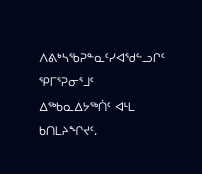ᐱᕕᒃᓴᖃᕈᓐᓇᑦᓯᐊᖁᓪᓗᒋᑦ ᕿᒥᕐᕈᓂᕐᒧᑦ ᐃᖅᑲᓇᐃᔭᖅᑏᑦ ᐊᒻᒪ ᑲᑎᒪᔨᖏᔪᑦ.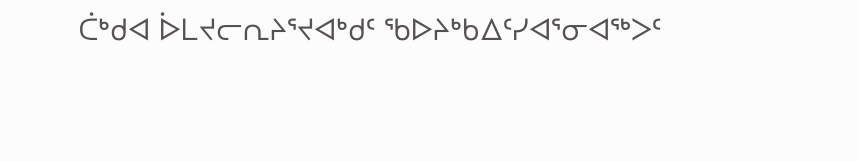ᑖᒃᑯᐊ ᐆᒪᔪᓕᕆᔨᕐᔪᐊᒃᑯᑦ ᖃᐅᔨᒃᑲᐃᑦᓯᐊᕐᓂᐊᖅᐳᑦ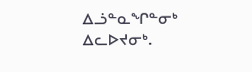ᐃᓘᓐᓇᖏᓐᓂᒃ ᐃᓚᐅᔪᓂᒃ.